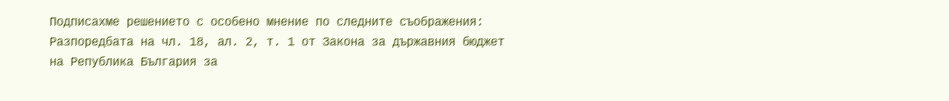Подписахме решението с особено мнение по следните съображения:
Разпоредбата на чл. 18, ал. 2, т. 1 от Закона за държавния бюджет на Република България за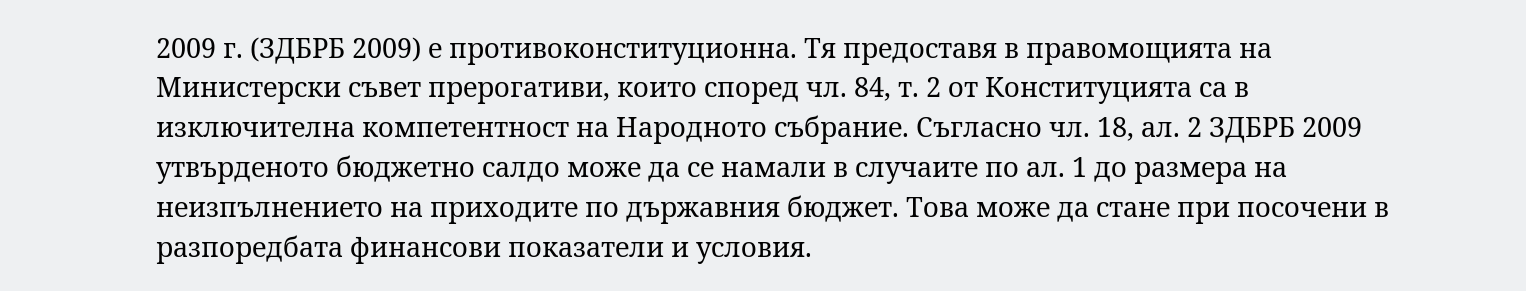2009 г. (ЗДБРБ 2009) е противоконституционна. Тя предоставя в правомощията на Министерски съвет прерогативи, които според чл. 84, т. 2 от Конституцията са в изключителна компетентност на Народното събрание. Съгласно чл. 18, ал. 2 ЗДБРБ 2009 утвърденото бюджетно салдо може да се намали в случаите по ал. 1 до размера на неизпълнението на приходите по държавния бюджет. Това може да стане при посочени в разпоредбата финансови показатели и условия.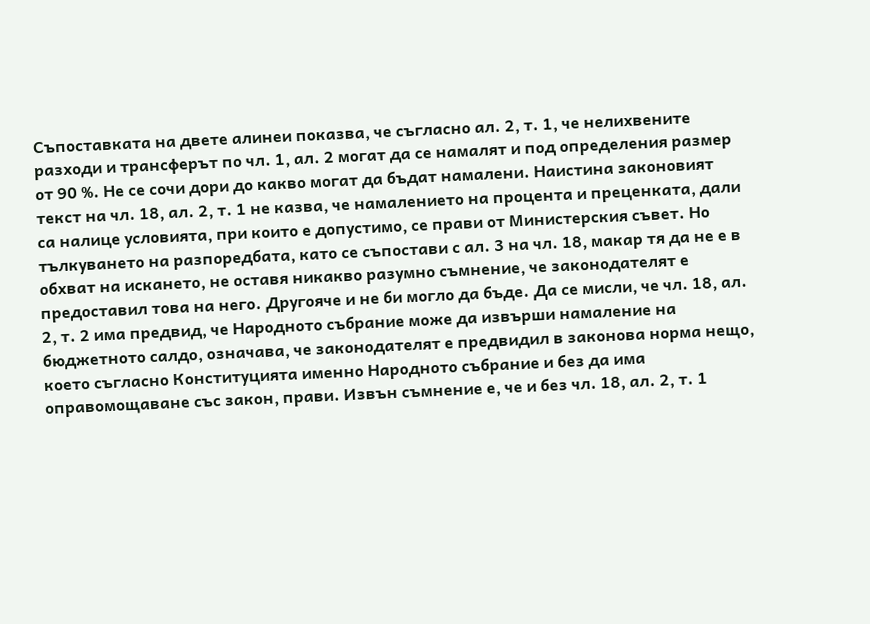Съпоставката на двете алинеи показва, че съгласно ал. 2, т. 1, че нелихвените разходи и трансферът по чл. 1, ал. 2 могат да се намалят и под определения размер от 90 %. Не се сочи дори до какво могат да бъдат намалени. Наистина законовият текст на чл. 18, ал. 2, т. 1 не казва, че намалението на процента и преценката, дали са налице условията, при които е допустимо, се прави от Министерския съвет. Но тълкуването на разпоредбата, като се съпостави с ал. 3 на чл. 18, макар тя да не е в обхват на искането, не оставя никакво разумно съмнение, че законодателят е предоставил това на него. Другояче и не би могло да бъде. Да се мисли, че чл. 18, ал. 2, т. 2 има предвид, че Народното събрание може да извърши намаление на бюджетното салдо, означава, че законодателят е предвидил в законова норма нещо, което съгласно Конституцията именно Народното събрание и без да има оправомощаване със закон, прави. Извън съмнение е, че и без чл. 18, ал. 2, т. 1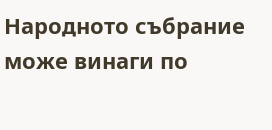Народното събрание може винаги по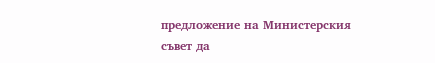предложение на Министерския съвет да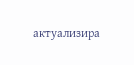актуализира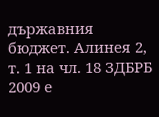държавния бюджет. Алинея 2, т. 1 на чл. 18 ЗДБРБ 2009 е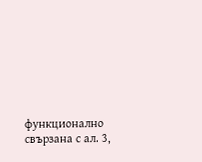функционално свързана с ал. 3,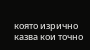която изрично казва кои точно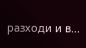разходи и в...